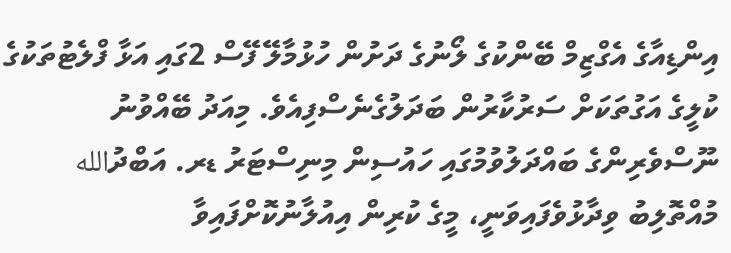އިންޑިއާގެ އެގްޒިމް ބޭންކުގެ ލޯނުގެ ދަށުން ހުޅުމާލޭ ފޭސް 2ގައި އަޅާ ފްލެޓުތަކުގެ ކުލީގެ އަގުތަކަށް ސަރުކާރުން ބަދަލުގެނެސްފިއެވެ. މިއަދު ބޭއްވުނު ނޫސްވެރިންގެ ބައްދަލުވުމުގައި ހައުސިން މިނިސްޓަރު ޑރ. އަބްދުالله މުއްތޮލިބު ވިދާޅުވެފައިވަނީ، މީގެ ކުރިން އިއުލާނުކޮށްފައިވާ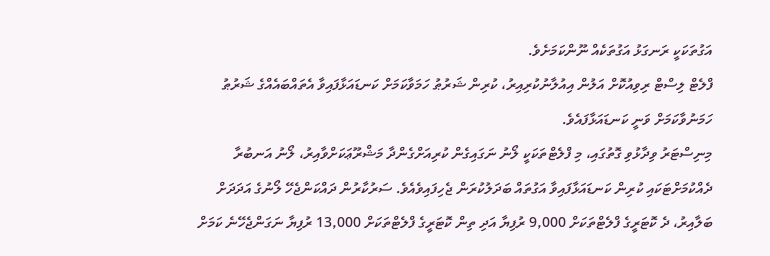އަގުތަކަކީ ރަނގަޅު އަގުތަކެއް ނޫންކަމަށެވެ.
ފްލެޓް ލިސްޓް ރިވިއުކޮށް އަލުން އިއުލާނުކުރިއިރު، ކުރިން ޝަރުޠު ހަމަވާކަމަށް ކަނޑައަޅާފައިވާ އެތައްބައެއްގެ ޝަރުޠު ހަމަނުވާކަމަށް ވަނީ ކަނޑައަޅާފައެވެ.
މިނިސްޓަރު ވިދާޅުވި ގޮތުގައި، މި ފްލެޓްތަކަކީ ލޯނު ނަގައިގެން ކުރިއަށްގެންދާ މަޝްރޫޢަކަށްވާއިރު، ލޯނު އަނބުރާ ދެއްކުމަށްޓަކައި ކުރިން ކަނޑައަޅާފައިވާ އަގުތައް ބަދަލުކުރަން ޖެހިފައިވެއެވެ. ސަރުކާރުން ދައްކަންޖެހޭ ލޯނުގެ އަދަދަށް ބަލާއިރު، ދެ ކޮޓަރީގެ ފްލެޓްތަކަށް 9,000 ރުފިޔާ އަދި ތިން ކޮޓަރީގެ ފްލެޓްތަކަށް 13,000 ރުފިޔާ ނަގަންޖެހޭނެ ކަމަށް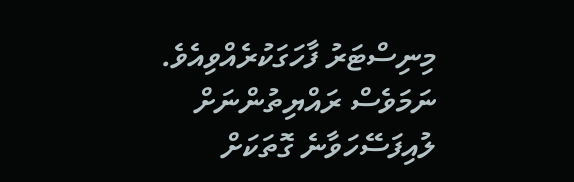މިނިސްޓަރު ފާހަގަކުރެއްވިއެވެ.
ނަމަވެސް ރައްޔިތުންނަށް ލުއިފަސޭހަވާނެ ގޮތަކަށް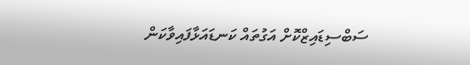ސަބްސިޑައިޒްކޮށް އަގުތައް ކަނޑައަޅާފައިވާކަން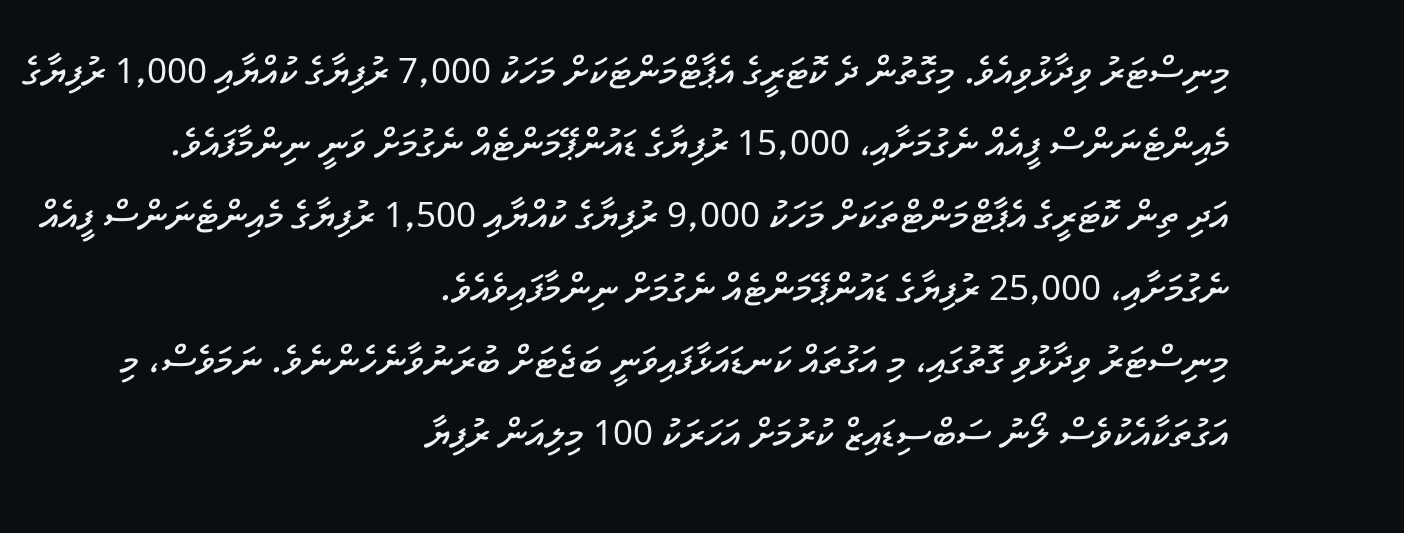މިނިސްޓަރު ވިދާޅުވިއެވެ. މިގޮތުން ދެ ކޮޓަރީގެ އެޕާޓްމަންޓަކަށް މަހަކު 7,000 ރުފިޔާގެ ކުއްޔާއި 1,000 ރުފިޔާގެ މެއިންޓެނަންސް ފީއެއް ނެގުމަށާއި، 15,000 ރުފިޔާގެ ޑައުންޕޭމަންޓެއް ނެގުމަށް ވަނީ ނިންމާފައެވެ.
އަދި ތިން ކޮޓަރީގެ އެޕާޓްމަންޓްތަކަށް މަހަކު 9,000 ރުފިޔާގެ ކުއްޔާއި 1,500 ރުފިޔާގެ މެއިންޓެނަންސް ފީއެއް ނެގުމަށާއި، 25,000 ރުފިޔާގެ ޑައުންޕޭމަންޓެއް ނެގުމަށް ނިންމާފައިވެއެވެ.
މިނިސްޓަރު ވިދާޅުވި ގޮތުގައި، މި އަގުތައް ކަނޑައަޅާފައިވަނީ ބަޖެޓަށް ބުރަނުވާނެހެންނެވެ. ނަމަވެސް، މި އަގުތަކާއެކުވެސް ލޯނު ސަބްސިޑައިޒް ކުރުމަށް އަހަރަކު 100 މިލިއަން ރުފިޔާ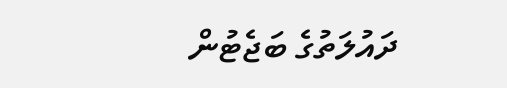ދައުލަތުގެ ބަޖެޓުން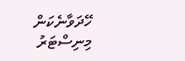ހޭދަވާނެކަން މިނިސްޓަރު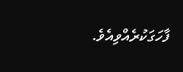ފާހަގަކުރެއްވިއެވެ.